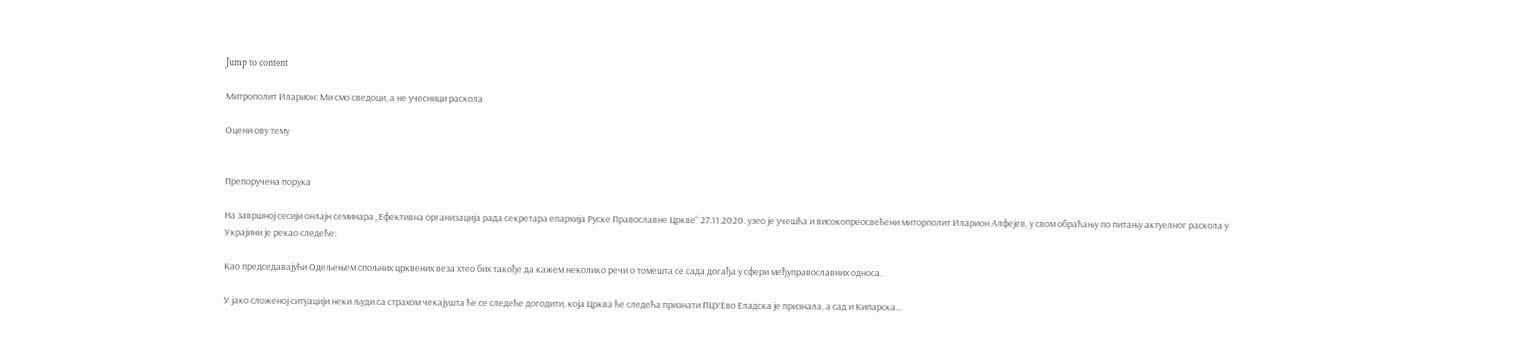Jump to content

Митрополит Иларион: Ми смо сведоци, а не учесници раскола

Оцени ову тему


Препоручена порука

На завршној сесији онлајн семинара „Ефективна организација рада секретара епархија Руске Православне Цркве“ 27.11.2020. узео је учешћа и високопреосвећени миторполит Иларион Алфејев, у свом обраћању по питању актуелног раскола у Украјини је рекао следеће:

Као председавајући Одељењем спољних црквених веза хтео бих такође да кажем неколико речи о томешта се сада догађа у сфери међуправославних односа.

У јако сложеној ситуацији неки људи са страхом чекајушта ће се следеће догодити, која Црква ће следећа признати ПЦУЕво Еладска је признала, а сад и Кипарска…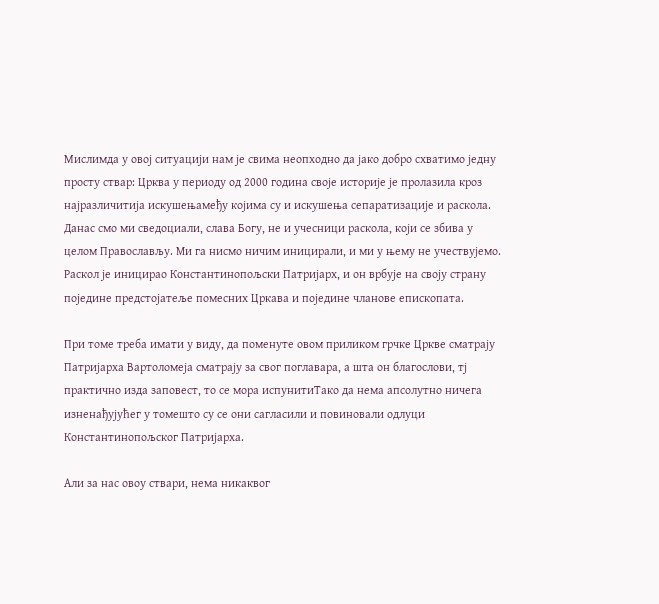Mислимда у овој ситуацији нам је свима неопходно да јако добро схватимо једну просту ствар: Црква у периоду од 2000 година своје историје је пролазила кроз најразличитија искушењамеђу којима су и искушења сепаратизације и раскола. Данас смо ми сведоциали, слава Богу, не и учесници раскола, који се збива у целом Православљу. Ми га нисмо ничим иницирали, и ми у њему не учествујемо. Раскол је иницирао Константинопољски Патријарх, и он врбује на своју страну поједине предстојатеље помесних Цркава и поједине чланове епископата.

При томе треба имати у виду, да поменуте овом приликом грчке Цркве сматрају Патријарха Вартоломеја сматрају за свог поглавара, а шта он благослови, тј практично изда заповест, то се мора испунитиТако да нема апсолутно ничега изненађујућег у томешто су се они сагласили и повиновали одлуци Константинопољског Патријарха.

Али за нас овоу ствари, нема никаквог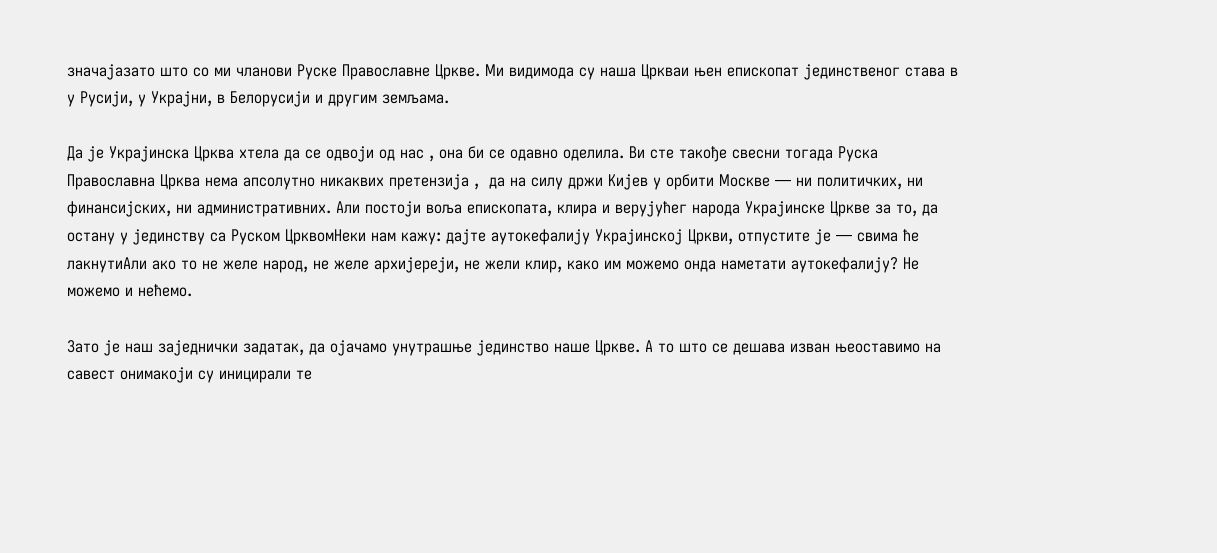значајазато што со ми чланови Руске Православне Цркве. Ми видимода су наша Цркваи њен епископат јединственог става в у Русији, у Украјни, в Белорусији и другим земљама.

Да је Украјинска Црква хтела да се одвоји од нас , она би се одавно оделила. Ви сте такође свесни тогада Руска Православна Црква нема апсолутно никаквих претензија ,  да на силу држи Кијев у орбити Москве — ни политичких, ни финансијских, ни административних. Али постоји воља епископата, клира и верујућег народа Украјинске Цркве за то, да остану у јединству са Руском ЦрквомНеки нам кажу: дајте аутокефалију Украјинској Цркви, отпустите је — свима ће лакнутиАли ако то не желе народ, не желе архијереји, не жели клир, како им можемо онда наметати аутокефалију? Не можемо и нећемо.

Зато је наш заједнички задатак, да ојачамо унутрашње јединство наше Цркве. А то што се дешава изван њеоставимо на савест онимакоји су иницирали те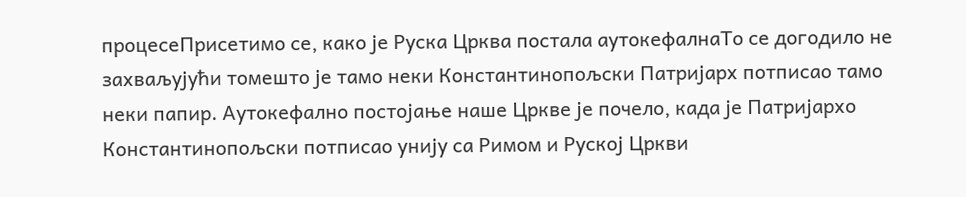процесеПрисетимо се, како је Руска Црква постала аутокефалнаТо се догодило не захваљујући томешто је тамо неки Константинопољски Патријарх потписао тамо неки папир. Аутокефално постојање наше Цркве је почело, када је Патријархо Константинопољски потписао унију са Римом и Руској Цркви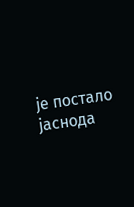је постало јаснода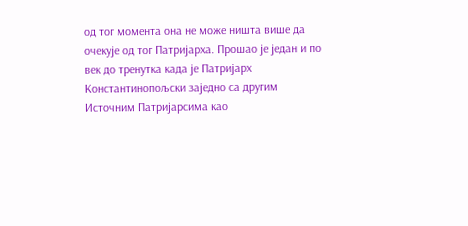од тог момента она не може ништа више да очекује од тог Патријарха. Прошао је један и по век до тренутка када је Патријарх Константинопољски заједно са другим Источним Патријарсима као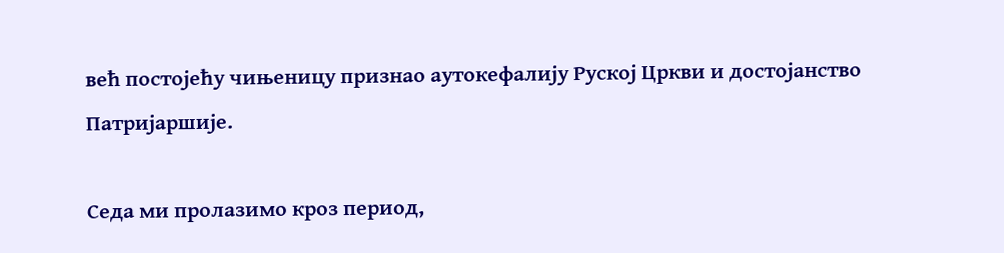већ постојећу чињеницу признао аутокефалију Руској Цркви и достојанство Патријаршије.

Седа ми пролазимо кроз период,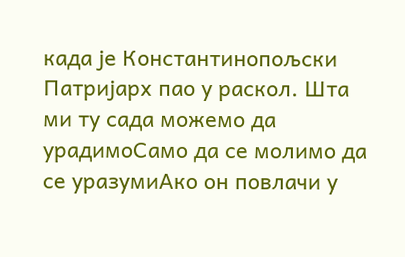када је Константинопољски Патријарх пао у раскол. Шта ми ту сада можемо да урадимоСамо да се молимо да се уразумиАко он повлачи у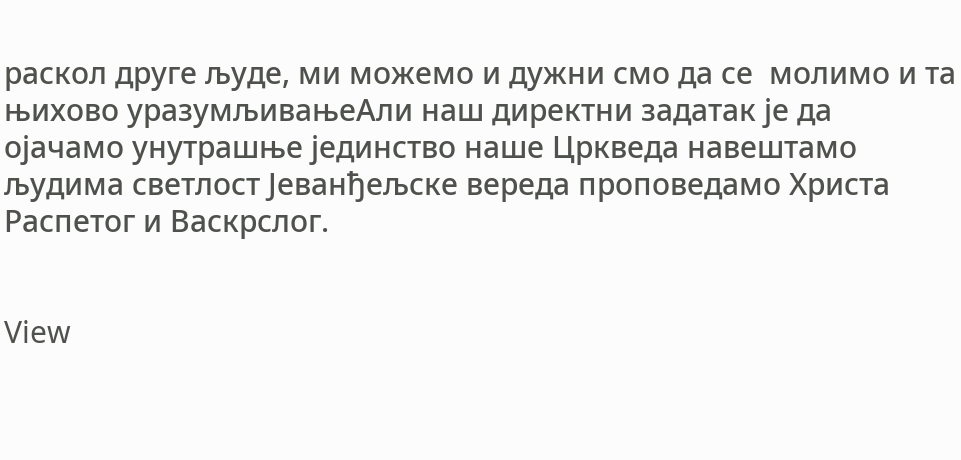раскол друге људе, ми можемо и дужни смо да се  молимо и та њихово уразумљивањеАли наш директни задатак је да ојачамо унутрашње јединство наше Цркведа навештамо људима светлост Јеванђељске вереда проповедамо Христа Распетог и Васкрслог.


View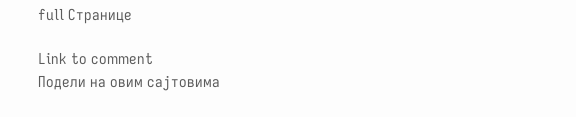full Странице

Link to comment
Подели на овим сајтовима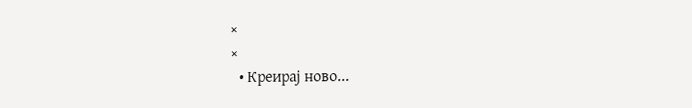×
×
  • Креирај ново...